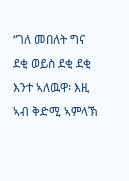“ገለ መበለት ግና ደቂ ወይስ ደቂ ደቂ እንተ ኣለዉዋ፡ እዚ ኣብ ቅድሚ ኣምላኽ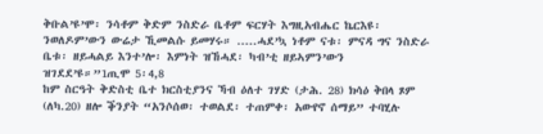ቅቡል’ዩ’ሞ፡ ንሳቶም ቅድም ንስድራ ቤቶም ፍርሃት እግዚአብሔር ኬርእዩ፡ ንወለዶም’ውን ውሬታ ኺመልሱ ይመሃሩ። .....ሓደ’ኳ ነቶም ናቱ፡ ምናዳ ግና ንስድራ ቤቱ፡ ዘይሓልይ እንተ’ሎ፡ እምነት ዝኸሓደ፡ ካብ’ቲ ዘይኣምን’ውን ዝገደደ’ዩ።”1ጢሞ 5፡4,8
ከም ስርዓት ቅድስቲ ቤተ ክርስቲያንና ኻብ ዕለተ ገሃድ (ታሕ. 28) ክሳዕ ቅበላ ጾም (ለካ.20) ዘሎ ቕንያት “አንሶሰወ፡ ተወልደ፡ ተጠምቀ፡ አውየኖ ሰማይ” ተባሂሉ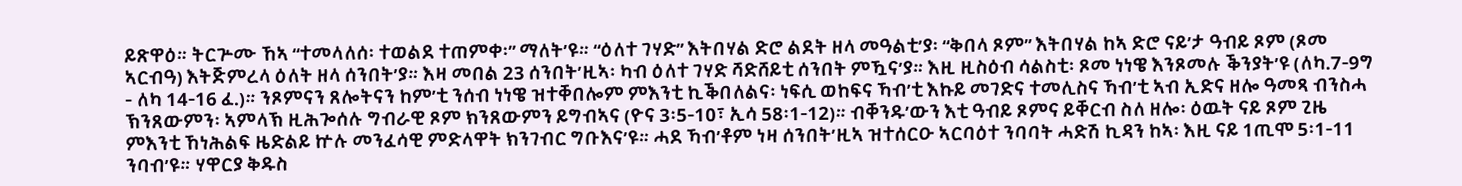ይጽዋዕ። ትርጕሙ ኸኣ “ተመላለሰ፡ ተወልደ ተጠምቀ፡” ማለት’ዩ። “ዕለተ ገሃድ” እትበሃል ድሮ ልደት ዘላ መዓልቲ’ያ፡ “ቅበላ ጾም” እትበሃል ከኣ ድሮ ናይ’ታ ዓብይ ጾም (ጾመ ኣርብዓ) እትጅምረላ ዕለት ዘላ ሰንበት’ያ። እዛ መበል 23 ሰንበት’ዚኣ፡ ካብ ዕለተ ገሃድ ሻድሸይቲ ሰንበት ምዃና’ያ። እዚ ዚስዕብ ሳልስቲ፡ ጾመ ነነዌ እንጾመሉ ቕንያት’ዩ (ለካ.7-9ግ - ለካ 14-16 ፈ.)። ንጾምናን ጸሎትናን ከም’ቲ ንሰብ ነነዌ ዝተቐበሎም ምእንቲ ኪቕበለልና፡ ነፍሲ ወከፍና ኻብ’ቲ እኩይ መገድና ተመሊስና ኻብ’ቲ ኣብ ኢድና ዘሎ ዓመጻ ብንስሓ ኽንጸውምን፡ ኣምላኽ ዚሕጐሰሉ ግብራዊ ጾም ክንጸውምን ይግብኣና (ዮና 3፡5-10፣ ኢሳ 58፡1-12)። ብቐንዱ’ውን እቲ ዓብይ ጾምና ይቐርብ ስለ ዘሎ፡ ዕዉት ናይ ጾም ጊዜ ምእንቲ ኸነሕልፍ ዜድልይ ኵሉ መንፈሳዊ ምድላዋት ክንገብር ግቡእና’ዩ። ሓደ ኻብ’ቶም ነዛ ሰንበት’ዚኣ ዝተሰርዑ ኣርባዕተ ንባባት ሓድሽ ኪዳን ከኣ፡ እዚ ናይ 1ጢሞ 5፡1-11 ንባብ’ዩ። ሃዋርያ ቅዱስ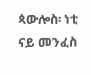ጳውሎስ፡ ነቲ ናይ መንፈስ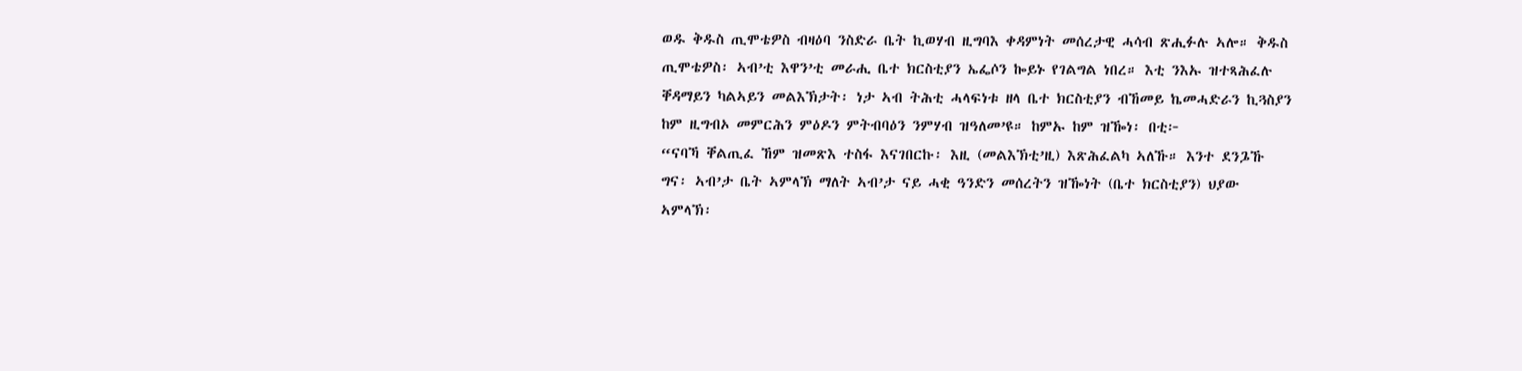ወዱ ቅዱስ ጢሞቴዎስ ብዛዕባ ንስድራ ቤት ኪወሃብ ዚግባእ ቀዳምነት መሰረታዊ ሓሳብ ጽሒፉሉ ኣሎ። ቅዱስ ጢሞቴዎስ፡ ኣብ’ቲ እዋን’ቲ መራሒ ቤተ ክርስቲያን ኤፌሶን ኰይኑ የገልግል ነበረ። እቲ ንእኡ ዝተጻሕፈሉ ቐዳማይን ካልኣይን መልእኽታት፡ ነታ ኣብ ትሕቲ ሓላፍነቱ ዘላ ቤተ ክርስቲያን ብኸመይ ኬመሓድራን ኪጓስያን ከም ዚግብኦ መምርሕን ምዕዶን ምትብባዕን ንምሃብ ዝዓለመ’ዩ። ከምኡ ከም ዝዀነ፡ በቲ፦
“ናባኻ ቐልጢፈ ኸም ዝመጽእ ተስፋ እናገበርኩ፡ እዚ (መልእኽቲ’ዚ) እጽሕፈልካ ኣለኹ። እንተ ደንጔኹ ግና፡ ኣብ’ታ ቤት ኣምላኽ ማለት ኣብ’ታ ናይ ሓቂ ዓንድን መሰረትን ዝዀነት (ቤተ ክርስቲያን) ህያው ኣምላኽ፡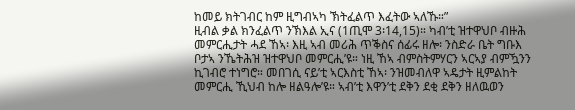ከመይ ክትገብር ከም ዚግብኣካ ኽትፈልጥ እፈትው ኣለኹ።”
ዚብል ቃል ክንፈልጥ ንኽእል ኢና (1ጢሞ 3፡14,15)። ካብ’ቲ ዝተዋህቦ ብዙሕ መምርሒታት ሓደ ኸኣ፡ እዚ ኣብ መሪሕ ጥቕስና ሰፊሩ ዘሎ፡ ንስድራ ቤት ግቡእ ቦታኣ ንኼትሕዝ ዝተዋህቦ መምርሒ’ዩ። ነዚ ኸኣ ብምስትምሃርን ኣርኣያ ብምዃንን ኪገብሮ ተነግሮ። መበገሲ ናይ’ቲ ኣርእስቲ ኸኣ፡ ንዝመብለዋ ኣዴታት ዚምልከት መምርሒ ኺህብ ከሎ ዘልዓሎ’ዩ። ኣብ’ቲ እዋን’ቲ ደቅን ደቂ ደቅን ዘለዉወን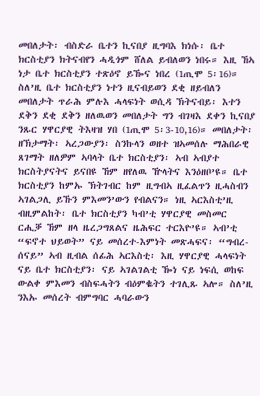መበለታት፡ ብስድራ ቤተን ኪናበያ ዚግባእ ክነሱ፡ ቤተ ክርስቲያን ክትናብየን ሓዲጎም ሸለል ይብለወን ነበሩ። እዚ ኸኣ ነታ ቤተ ክርስቲያን ተጽዕኖ ይዀና ነበረ (1ጢሞ 5፡16)። ስለ’ዚ ቤተ ክርስቲያን ነተን ዚናብይወን ደቂ ዘይብለን መበለታት ጥራሕ ምሉእ ሓላፍነት ወሲዳ ኽትናብይ፡ እተን ደቅን ደቂ ደቅን ዘለዉወን መበለታት ግን ብገዛእ ደቀን ኪናበያ ንጹር ሃዋርያዊ ትእዛዝ ሃበ (1ጢሞ 5፡3-10,16)። መበለታት፡ ዘኽታማት፡ ኣረጋውያን፡ ስንኩላን ወዘተ ዝኣመሰሉ ማሕበራዊ ጸገማት ዘለዎም ኣባላት ቤተ ክርስቲያን፡ ኣብ ኣብያተ ክርስትያናትና ይናበዩ ኸም ዘየለዉ ዅላትና እንዕዘቦ’ዩ። ቤተ ክርስቲያን ከምኡ ኽትገብር ከም ዚግብኣ ዚፈልጥን ዚሓስብን ኣገልጋሊ ይኹን ምእመን’ውን የብልናን። ነዚ ኣርእስቲ’ዚ ብዚምልከት፡ ቤተ ክርስቲያን ካብ’ቲ ሃዋርያዊ መስመር ርሒቓ ኸም ዘላ ዜረጋግጸልና ዜሕፍር ተርእዮ’ዩ። ኣብ’ቲ “ፍኖተ ህይወት” ናይ መሰረተ-እምነት መጽሓፍና፡ “ግብረ-ሰናይ” ኣብ ዚብል ሰፊሕ ኣርእስቲ፡ እዚ ሃዋርያዊ ሓላፍነት ናይ ቤተ ክርስቲያን፡ ናይ ኣገልገልቲ ዀነ ናይ ነፍሲ ወከፍ ውልቀ ምእመን ብስፍሓትን ብዕምቈትን ተገሊጹ ኣሎ። ስለ’ዚ ንእኡ መሰረት ብምግባር ሓባራውን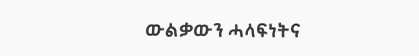ውልቃውን ሓላፍነትና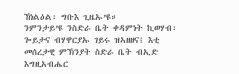ኸነልዕል፡ ግቡእ ጊዜኡ’ዩ።
ንምንታይ’ዩ ንስድራ ቤት ቀዳምነት ኪወሃብ፡ ጐይታና ብሃዋርያኡ ገይሩ ዝኣዘዘና፧ እቲ መሰረታዊ ምኽንያት ስድራ ቤት ብኢድ እግዚአብሔር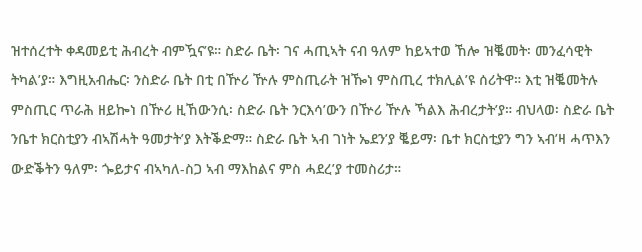ዝተሰረተት ቀዳመይቲ ሕብረት ብምዃና’ዩ። ስድራ ቤት፡ ገና ሓጢኣት ናብ ዓለም ከይኣተወ ኸሎ ዝቘመት፡ መንፈሳዊት ትካል’ያ። እግዚአብሔር፡ ንስድራ ቤት በቲ በዅሪ ዅሉ ምስጢራት ዝዀነ ምስጢረ ተክሊል’ዩ ሰሪትዋ። እቲ ዝቘመትሉ ምስጢር ጥራሕ ዘይኰነ በዅሪ ዚኸውንሲ፡ ስድራ ቤት ንርእሳ’ውን በዅሪ ዅሉ ኻልእ ሕብረታት’ያ። ብህላወ፡ ስድራ ቤት ንቤተ ክርስቲያን ብኣሽሓት ዓመታት’ያ እትቕድማ። ስድራ ቤት ኣብ ገነት ኤደን’ያ ቘይማ፡ ቤተ ክርስቲያን ግን ኣብ’ዛ ሓጥእን ውድቕትን ዓለም፡ ጐይታና ብኣካለ-ስጋ ኣብ ማእከልና ምስ ሓደረ’ያ ተመስሪታ።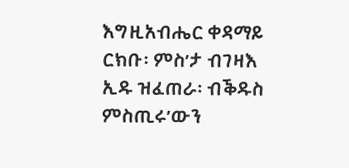እግዚአብሔር ቀዳማይ ርክቡ፡ ምስ’ታ ብገዛእ ኢዱ ዝፈጠራ፡ ብቕዱስ ምስጢሩ’ውን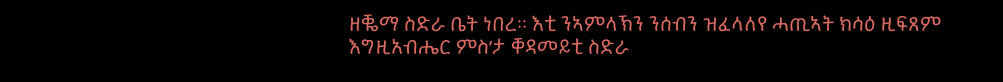ዘቘማ ስድራ ቤት ነበረ። እቲ ንኣምላኽን ንሰብን ዝፈላለየ ሓጢኣት ክሳዕ ዚፍጸም እግዚአብሔር ምስ’ታ ቐዳመይቲ ስድራ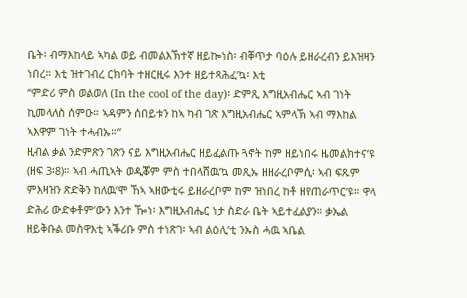ቤት፡ ብማእከላይ ኣካል ወይ ብመልእኽተኛ ዘይኰነስ፡ ብቐጥታ ባዕሉ ይዘራረብን ይእዝዛን ነበረ። እቲ ዝተገብረ ርክባት ተዘርዚሩ እንተ ዘይተጻሕፈ’ኳ፡ እቲ
“ምድሪ ምስ ወልወለ (In the cool of the day)፡ ድምጺ እግዚአብሔር ኣብ ገነት ኪመላለስ ሰምዑ። ኣዳምን ሰበይቱን ከኣ ካብ ገጽ እግዚአብሔር ኣምላኽ ኣብ ማእከል ኣእዋም ገነት ተሓብኡ።”
ዚብል ቃል ንድምጽን ገጽን ናይ እግዚአብሔር ዘይፈልጡ ጓኖት ከም ዘይነበሩ ዜመልክተና’ዩ (ዘፍ 3፡8)። ኣብ ሓጢኣት ወዲቖም ምስ ተበላሸዉ’ኳ መጺኡ ዘዘራረቦምሲ፡ ኣብ ፍጹም ምእዛዝን ጽድቅን ከለዉ’ሞ ኸኣ ኣዘውቲሩ ይዘራረቦም ከም ዝነበረ ከቶ ዘየጠራጥር’ዩ። ዋላ ድሕሪ ውድቀቶም’ውን እንተ ዀነ፡ እግዚአብሔር ነታ ስድራ ቤት ኣይተፈልያን። ቃኤል ዘይቅቡል መስዋእቲ ኣቕሪቡ ምስ ተነጽገ፡ ኣብ ልዕሊ’ቲ ንኡስ ሓዉ ኣቤል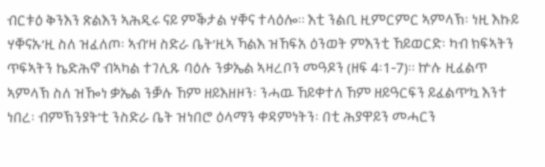ብርቱዕ ቅንእን ጽልእን ኣሕዲሩ ናይ ምቕታል ሃቐና ተላዕሎ። እቲ ንልቢ ዚምርምር ኣምላኽ፡ ነዚ እኩይ ሃቐናኡ’ዚ ስለ ዝፈለጦ፡ ኣብ’ዛ ስድራ ቤት’ዚኣ ኻልእ ዝኸፍአ ዕንወት ምእንቲ ኸይወርድ፡ ካብ ክፍኣትን ጥፍኣትን ኬድሕኖ ብኣካል ተገሊጹ ባዕሉ ንቃኤል ኣዛረቦን መዓዶን (ዘፍ 4፡1-7)። ኵሉ ዚፈልጥ ኣምላኽ ስለ ዝዀነ ቃኤል ንቓሉ ኸም ዘይእዘዞን፡ ንሓዉ ኸይቀተለ ኸም ዘይዓርፍን ይፈልጥ’ኳ እንተ ነበረ፡ ብምኽንያት’ቲ ንስድራ ቤት ዝነበሮ ዕላማን ቀዳምነትን፡ በቲ ሕያዋይን መሓርን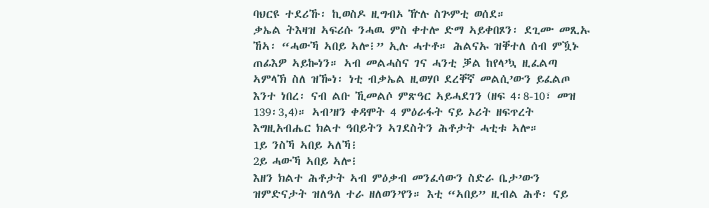ባህርዩ ተደሪኹ፡ ኪወስዶ ዚግብኦ ዅሉ ስጕምቲ ወሰደ።
ቃኤል ትእዛዝ ኣፍሪሱ ንሓዉ ምስ ቀተሎ ድማ ኣይቀበጾን፡ ደጊሙ መጺኡ ኸኣ፡ “ሓውኻ ኣበይ ኣሎ፧” ኢሉ ሓተቶ። ሕልናኡ ዝቐተለ ሰብ ምዃኑ ጠፊእዎ ኣይኰነን። ኣብ መልሓስና ገና ሓንቲ ቓል ከየላ’ኳ ዚፈልጣ ኣምላኽ ስለ ዝዀነ፡ ነቲ ብቃኤል ዚወሃቦ ደረቐኛ መልሲ’ውን ይፈልጦ እንተ ነበረ፡ ናብ ልቡ ኺመልሶ ምጽዓር ኣይሓደገን (ዘፍ 4፡8-10፣ መዝ 139፡3,4)። ኣብ’ዘን ቀዳሞት 4 ምዕራፋት ናይ ኦሪት ዘፍጥረት እግዚአብሔር ክልተ ዓበይትን ኣገደስትን ሕቶታት ሓቲቱ ኣሎ።
1ይ ንስኻ ኣበይ ኣለኻ፧
2ይ ሓውኻ ኣበይ ኣሎ፧
እዘን ክልተ ሕቶታት ኣብ ምዕቃብ መንፈሳውን ስድራ ቤታ’ውን ዝምድናታት ዝለዓለ ተራ ዘለወን’የን። እቲ “ኣበይ” ዚብል ሕቶ፡ ናይ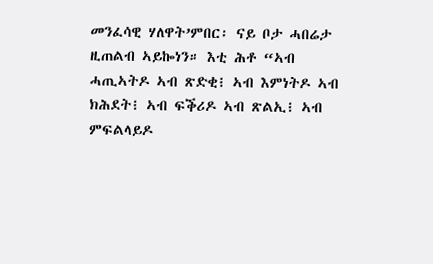መንፈሳዊ ሃለዋት’ምበር፡ ናይ ቦታ ሓበሬታ ዚጠልብ ኣይኰነን። እቲ ሕቶ “ኣብ ሓጢኣትዶ ኣብ ጽድቂ፧ ኣብ እምነትዶ ኣብ ክሕደት፧ ኣብ ፍቕሪዶ ኣብ ጽልኢ፧ ኣብ ምፍልላይዶ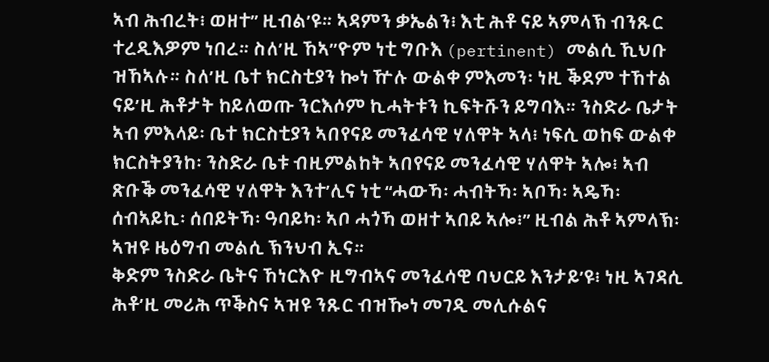ኣብ ሕብረት፧ ወዘተ” ዚብል’ዩ። ኣዳምን ቃኤልን፧ እቲ ሕቶ ናይ ኣምላኽ ብንጹር ተረዲእዎም ነበረ። ስለ’ዚ ኸኣ’’ዮም ነቲ ግቡእ (pertinent) መልሲ ኺህቡ ዝኸኣሉ። ስለ’ዚ ቤተ ክርስቲያን ኰነ ዅሉ ውልቀ ምእመን፡ ነዚ ቕደም ተኸተል ናይ’ዚ ሕቶታት ከይለወጡ ንርእሶም ኪሓትቱን ኪፍትሹን ይግባእ። ንስድራ ቤታት ኣብ ምእላይ፡ ቤተ ክርስቲያን ኣበየናይ መንፈሳዊ ሃለዋት ኣላ፧ ነፍሲ ወከፍ ውልቀ ክርስትያንከ፡ ንስድራ ቤቱ ብዚምልከት ኣበየናይ መንፈሳዊ ሃለዋት ኣሎ፧ ኣብ ጽቡቕ መንፈሳዊ ሃለዋት እንተ’ሊና ነቲ “ሓውኻ፡ ሓብትኻ፡ ኣቦኻ፡ ኣዴኻ፡ ሰብኣይኪ፡ ሰበይትኻ፡ ዓባይካ፡ ኣቦ ሓጎኻ ወዘተ ኣበይ ኣሎ፧” ዚብል ሕቶ ኣምላኽ፡ ኣዝዩ ዜዕግብ መልሲ ኽንህብ ኢና።
ቅድም ንስድራ ቤትና ኸነርእዮ ዚግብኣና መንፈሳዊ ባህርይ እንታይ’ዩ፧ ነዚ ኣገዳሲ ሕቶ’ዚ መሪሕ ጥቕስና ኣዝዩ ንጹር ብዝዀነ መገዲ መሊሱልና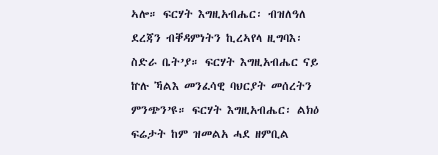ኣሎ። ፍርሃት እግዚአብሔር፡ ብዝለዓለ ደረጃን ብቐዳምነትን ኪረኣየላ ዚግባእ፡ ስድራ ቤት’ያ። ፍርሃት እግዚአብሔር ናይ ኵሉ ኻልእ መንፈሳዊ ባህርያት መሰረትን ምንጭን’ዩ። ፍርሃት እግዚአብሔር፡ ልክዕ ፍሬታት ከም ዝመልአ ሓደ ዘምቢል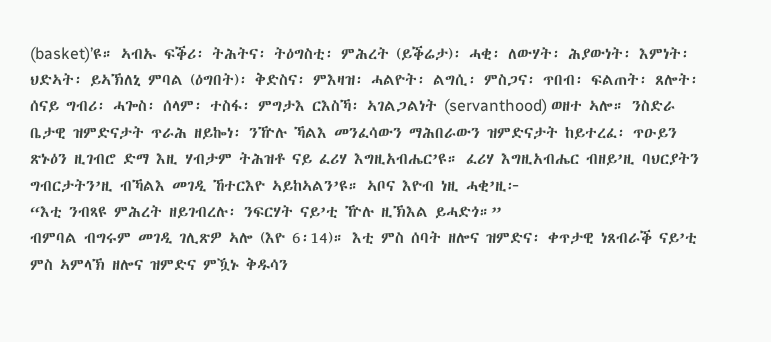(basket)’ዩ። ኣብኡ ፍቕሪ፡ ትሕትና፡ ትዕግስቲ፡ ምሕረት (ይቕሬታ)፡ ሓቂ፡ ለውሃት፡ ሕያውነት፡ እምነት፡ ህድኣት፡ ይኣኽለኒ ምባል (ዕግበት)፡ ቅድስና፡ ምእዛዝ፡ ሓልዮት፡ ልግሲ፡ ምስጋና፡ ጥበብ፡ ፍልጠት፡ ጸሎት፡ ሰናይ ግብሪ፡ ሓጐስ፡ ሰላም፡ ተስፋ፡ ምግታእ ርእስኻ፡ ኣገልጋልነት (servanthood) ወዘተ ኣሎ። ንስድራ ቤታዊ ዝምድናታት ጥራሕ ዘይኰነ፡ ንዅሉ ኻልእ መንፈሳውን ማሕበራውን ዝምድናታት ከይተረፈ፡ ጥዑይን ጽኑዕን ዚገብሮ ድማ እዚ ሃብታም ትሕዝቶ ናይ ፈሪሃ እግዚአብሔር’ዩ። ፈሪሃ እግዚአብሔር ብዘይ’ዚ ባህርያትን ግብርታትን’ዚ ብኻልእ መገዲ ኸተርእዮ ኣይከኣልን’ዩ። ኣቦና እዮብ ነዚ ሓቂ’ዚ፦
“እቲ ንብጻዩ ምሕረት ዘይገብረሉ፡ ንፍርሃት ናይ’ቲ ዅሉ ዚኽእል ይሓድጎ።”
ብምባል ብግሩም መገዲ ገሊጽዎ ኣሎ (እዮ 6፡14)። እቲ ምስ ሰባት ዘሎና ዝምድና፡ ቀጥታዊ ነጸብራቕ ናይ’ቲ ምስ ኣምላኽ ዘሎና ዝምድና ምዃኑ ቅዱሳን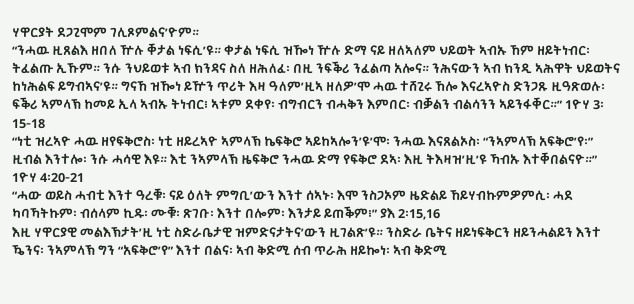ሃዋርያት ደጋጊሞም ገሊጾምልና’ዮም።
“ንሓዉ ዚጸልእ ዘበለ ዅሉ ቐታል ነፍሲ’ዩ። ቀታል ነፍሲ ዝዀነ ዅሉ ድማ ናይ ዘለኣለም ህይወት ኣብኡ ኸም ዘይትነብር፡ ትፈልጡ ኢኹም። ንሱ ንህይወቱ ኣብ ክንዳና ስለ ዘሕለፈ፡ በዚ ንፍቕሪ ንፈልጣ አሎና። ንሕናውን ኣብ ክንዲ ኣሕዋት ህይወትና ከነሕልፍ ይግብኣና’ዩ። ግናኸ ዝዀነ ይዅን ጥሪት እዛ ዓለም’ዚኣ ዘለዎ’ሞ ሓዉ ተሸጊሩ ኸሎ እናረኣዮስ ድንጋጹ ዚዓጽወሉ፡ ፍቕሪ ኣምላኽ ከመይ ኢላ ኣብኡ ትነብር፧ ኣቱም ደቀየ፡ ብግብርን ብሓቅን እምበር፡ ብቓልን ብልሳንን ኣይንፋቐር።” 1ዮሃ 3፡15-18
“ነቲ ዝረኣዮ ሓዉ ዘየፍቅሮስ፡ ነቲ ዘይረኣዮ ኣምላኽ ኬፍቅሮ ኣይከኣሎን’ዩ’ሞ፡ ንሓዉ እናጸልኦስ፡ “ንኣምላኽ አፍቅሮ’የ፡” ዚብል እንተሎ፡ ንሱ ሓሳዊ እዩ። እቲ ንኣምላኽ ዜፍቅሮ ንሓዉ ድማ የፍቅሮ ደኣ፡ እዚ ትእዛዝ’ዚ’ዩ ኻብኡ እተቐበልናዮ።” 1ዮሃ 4፡20-21
“ሓው ወይስ ሓብቲ እንተ ዓረቑ፡ ናይ ዕለት ምግቢ’ውን እንተ ሰኣኑ፡ እሞ ንስጋኦም ዜድልይ ኸይሃብኩምዎምሲ፡ ሓደ ካባኻትኩም፡ ብሰላም ኪዱ፡ ሙቑ፡ ጽገቡ፡ እንተ በሎም፡ እንታይ ይጠቕም፧” ያእ 2፡15,16
እዚ ሃዋርያዊ መልእኽታት’ዚ ነቲ ስድራቤታዊ ዝምድናታትና’ውን ዚገልጽ’ዩ። ንስድራ ቤትና ዘይነፍቅርን ዘይንሓልይን እንተ ዄንና፡ ንኣምላኽ ግን “አፍቅሮ’የ” እንተ በልና፡ ኣብ ቅድሚ ሰብ ጥራሕ ዘይኰነ፡ ኣብ ቅድሚ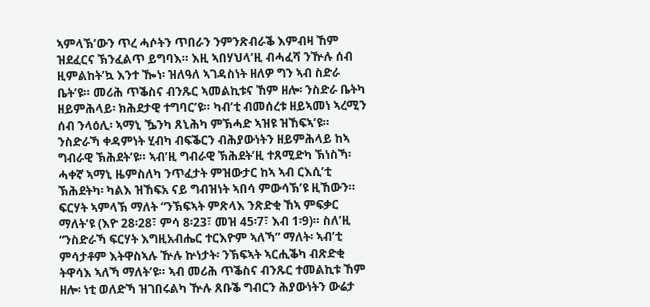ኣምላኽ’ውን ጥረ ሓሶትን ጥበራን ንምንጽብራቕ እምብዛ ኸም ዝደፈርና ኽንፈልጥ ይግባእ። እዚ ኣበሃህላ’ዚ ብሓፈሻ ንዅሉ ሰብ ዚምልከት’ኳ እንተ ዀነ፡ ዝለዓለ ኣገዳስነት ዘለዎ ግን ኣብ ስድራ ቤት’ዩ። መሪሕ ጥቕስና ብንጹር ኣመልኪቱና ኸም ዘሎ፡ ንስድራ ቤትካ ዘይምሕላይ፡ ክሕደታዊ ተግባር’ዩ። ካብ’ቲ ብመሰረቱ ዘይኣመነ ኣረሚን ሰብ ንላዕሊ፡ ኣማኒ ዄንካ ጸኒሕካ ምኽሓድ ኣዝዩ ዝኸፍኣ’ዩ። ንስድራኻ ቀዳምነት ሂብካ ብፍቕርን ብሕያውነትን ዘይምሕላይ ከኣ ግብራዊ ኽሕደት’ዩ። ኣብ’ዚ ግብራዊ ኽሕደት’ዚ ተጸሚድካ ኽነስኻ፡ ሓቀኛ ኣማኒ ዜምስለካ ንጥፈታት ምዝውታር ከኣ ኣብ ርእሲ’ቲ ኽሕደትካ፡ ካልእ ዝኸፍአ ናይ ግብዝነት ኣበሳ ምውሳኽ’ዩ ዚኸውን።
ፍርሃት ኣምላኽ ማለት “ንኽፍኣት ምጽላእ ንጽድቂ ኸኣ ምፍቃር ማለት’ዩ (እዮ 28፡28፣ ምሳ 8፡23፣ መዝ 45፡7፣ እብ 1፡9)። ስለ’ዚ “ንስድራኻ ፍርሃት እግዚአብሔር ተርእዮም ኣለኻ” ማለት፡ ኣብ’ቲ ምሳታቶም እትዋስኣሉ ዅሉ ኵነታት፡ ንኽፍኣት ኣርሒቕካ ብጽድቂ ትዋሳእ ኣለኻ ማለት’ዩ። ኣብ መሪሕ ጥቕስና ብንጹር ተመልኪቱ ኸም ዘሎ፡ ነቲ ወለድኻ ዝገበሩልካ ዅሉ ጸቡቕ ግብርን ሕያውነትን ውሬታ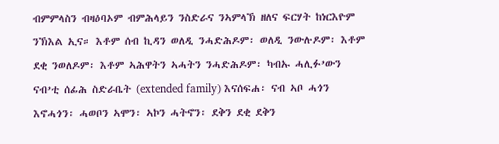ብምምላስን ብዛዕባኦም ብምሕላይን ንስድራና ንኣምላኽ ዘለና ፍርሃት ከነርእዮም ንኽእል ኢና። እቶም ሰብ ኪዳን ወለዲ ንሓድሕዶም፡ ወለዲ ንውሉዶም፡ እቶም ደቂ ንወለዶም፡ እቶም ኣሕዋትን ኣሓትን ንሓድሕዶም፡ ካብኡ ሓሊፉ’ውን ናብ’ቲ ሰፊሕ ስድራቤት (extended family) እናሰፍሐ፡ ናብ ኣቦ ሓጎን እኖሓጎን፡ ሓወቦን ኣሞን፡ ኣኮን ሓትኖን፡ ደቅን ደቂ ደቅን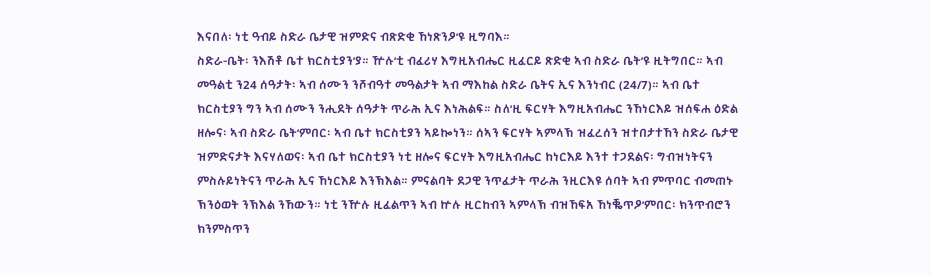እናበለ፡ ነቲ ዓብይ ስድራ ቤታዊ ዝምድና ብጽድቂ ኸነጽንዖ’ዩ ዚግባእ።
ስድራ-ቤት፡ ንእሽቶ ቤተ ክርስቲያን’ያ። ዅሉ’ቲ ብፈሪሃ እግዚአብሔር ዚፈርይ ጽድቂ ኣብ ስድራ ቤት’ዩ ዚትግበር። ኣብ መዓልቲ ን24 ሰዓታት፡ ኣብ ሰሙን ንሾብዓተ መዓልታት ኣብ ማእከል ስድራ ቤትና ኢና እንነብር (24/7)። ኣብ ቤተ ክርስቲያን ግን ኣብ ሰሙን ንሒደት ሰዓታት ጥራሕ ኢና እነሕልፍ። ስለ’ዚ ፍርሃት እግዚአብሔር ንኸነርእይ ዝሰፍሐ ዕድል ዘሎና፡ ኣብ ስድራ ቤት’ምበር፡ ኣብ ቤተ ክርስቲያን ኣይኰነን። ሰኣን ፍርሃት ኣምላኽ ዝፈረሰን ዝተበታተኸን ስድራ ቤታዊ ዝምድናታት እናሃለወና፡ ኣብ ቤተ ክርስቲያን ነቲ ዘሎና ፍርሃት እግዚአብሔር ከነርእይ እንተ ተጋደልና፡ ግብዝነትናን ምስሉይነትናን ጥራሕ ኢና ኸነርእይ እንኽእል። ምናልባት ደጋዊ ንጥፈታት ጥራሕ ንዚርእዩ ሰባት ኣብ ምጥባር ብመጠኑ ኽንዕወት ንኽእል ንኸውን። ነቲ ንዅሉ ዚፈልጥን ኣብ ኵሉ ዚርከብን ኣምላኽ ብዝኸፍአ ኸነቘጥዖ’ምበር፡ ክንጥብሮን ክንምስጥን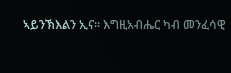ኣይንኽእልን ኢና። እግዚአብሔር ካብ መንፈሳዊ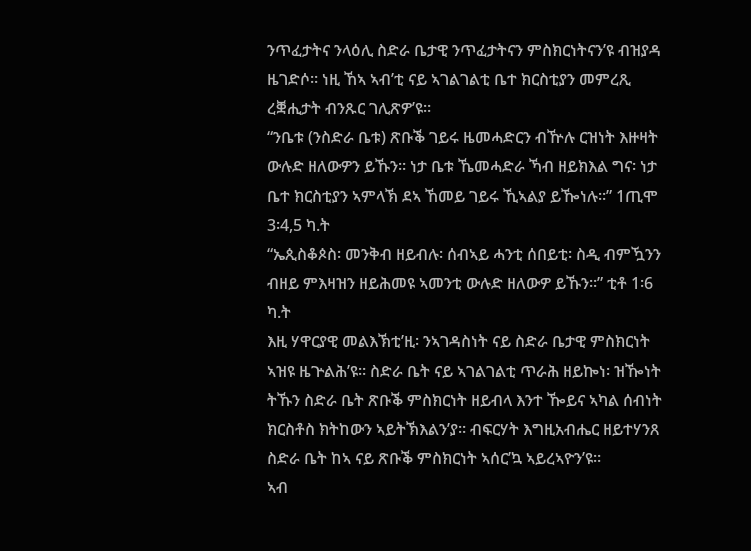ንጥፈታትና ንላዕሊ ስድራ ቤታዊ ንጥፈታትናን ምስክርነትናን’ዩ ብዝያዳ ዜገድሶ። ነዚ ኸኣ ኣብ’ቲ ናይ ኣገልገልቲ ቤተ ክርስቲያን መምረጺ ረቛሒታት ብንጹር ገሊጽዎ’ዩ።
“ንቤቱ (ንስድራ ቤቱ) ጽቡቕ ገይሩ ዜመሓድርን ብዅሉ ርዝነት እዙዛት ውሉድ ዘለውዎን ይኹን። ነታ ቤቱ ኼመሓድራ ኻብ ዘይክእል ግና፡ ነታ ቤተ ክርስቲያን ኣምላኽ ደኣ ኸመይ ገይሩ ኺኣልያ ይዀነሉ።” 1ጢሞ 3፡4,5 ካ.ት
“ኤጲስቆጶስ፡ መንቅብ ዘይብሉ፡ ሰብኣይ ሓንቲ ሰበይቲ፡ ስዲ ብምዃንን ብዘይ ምእዛዝን ዘይሕመዩ ኣመንቲ ውሉድ ዘለውዎ ይኹን።” ቲቶ 1፡6 ካ.ት
እዚ ሃዋርያዊ መልእኽቲ’ዚ፡ ንኣገዳስነት ናይ ስድራ ቤታዊ ምስክርነት ኣዝዩ ዜጕልሕ’ዩ። ስድራ ቤት ናይ ኣገልገልቲ ጥራሕ ዘይኰነ፡ ዝዀነት ትኹን ስድራ ቤት ጽቡቕ ምስክርነት ዘይብላ እንተ ዀይና ኣካል ሰብነት ክርስቶስ ክትከውን ኣይትኽእልን’ያ። ብፍርሃት እግዚአብሔር ዘይተሃንጸ ስድራ ቤት ከኣ ናይ ጽቡቕ ምስክርነት ኣሰር’ኳ ኣይረኣዮን’ዩ።
ኣብ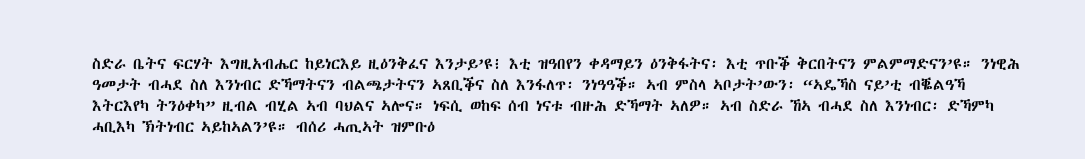ስድራ ቤትና ፍርሃት እግዚአብሔር ከይነርእይ ዚዕንቅፈና እንታይ’ዩ፧ እቲ ዝዓበየን ቀዳማይን ዕንቅፋትና፡ እቲ ጥቡቕ ቅርበትናን ምልምማድናን’ዩ። ንነዊሕ ዓመታት ብሓደ ስለ እንነብር ድኻማትናን ብልጫታትናን ኣጸቢቕና ስለ እንፋለጥ፡ ንነዓዓቕ። ኣብ ምስላ ኣቦታት’ውን፡ “ኣዴኻስ ናይ’ቲ ብቘልዓኻ እትርእየካ ትንዕቀካ” ዚብል ብሂል ኣብ ባህልና ኣሎና። ነፍሲ ወከፍ ሰብ ነናቱ ብዙሕ ድኻማት ኣለዎ። ኣብ ስድራ ኸኣ ብሓደ ስለ እንነብር፡ ድኻምካ ሓቢእካ ኽትነብር ኣይከኣልን’ዩ። ብሰሪ ሓጢኣት ዝምቡዕ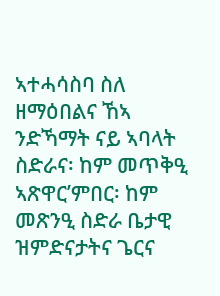ኣተሓሳስባ ስለ ዘማዕበልና ኸኣ ንድኻማት ናይ ኣባላት ስድራና፡ ከም መጥቅዒ ኣጽዋር’ምበር፡ ከም መጽንዒ ስድራ ቤታዊ ዝምድናታትና ጌርና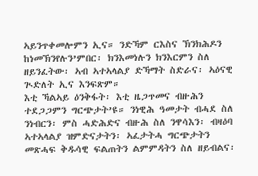ኣይንጥቀመሎምን ኢና። ንድኻም ርእስና ኽንክሕዶን ከነመኽንየሉን’ምበር፡ ክንእመነሉን ክንእርምን ስለ ዘይንፈትው፡ ኣብ ኣተኣላልያ ድኻማት ስድራና፡ ኣዕናዊ ጒድለት ኢና እንፍጽም።
እቲ ኻልኣይ ዕንቅፋት፡ እቲ ዜጋጥመና ብዙሕን ተደጋጋምን ግርጭታት’ዩ። ንነዊሕ ዓመታት ብሓደ ስለ ንነብርን፡ ምስ ሓድሕድና ብዙሕ ስለ ንዋሳእን፡ ብዛዕባ ኣተኣላልያ ዝምድናታትን፡ ኣፈታትሓ ግርጭታትን መጽሓፍ ቅዱሳዊ ፍልጠትን ልምምዳትን ስለ ዘይብልና፡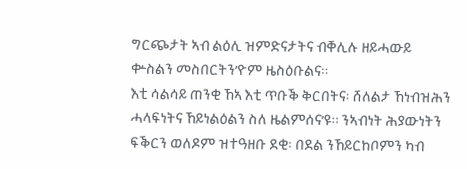ግርጭታት ኣብ ልዕሊ ዝምድናታትና ብቐሊሉ ዘይሓውይ ቍስልን መስበርትን’ዮም ዜስዕቡልና።
እቲ ሳልሳይ ጠንቂ ኸኣ እቲ ጥቡቕ ቅርበትና፡ ሸለልታ ኸነብዝሕን ሓላፍነትና ኸይነልዕልን ስለ ዜልምሰና’ዩ። ንኣብነት ሕያውነትን ፍቕርን ወለዶም ዝተዓዘቡ ደቂ፡ በደል ንኸይርከቦምን ካብ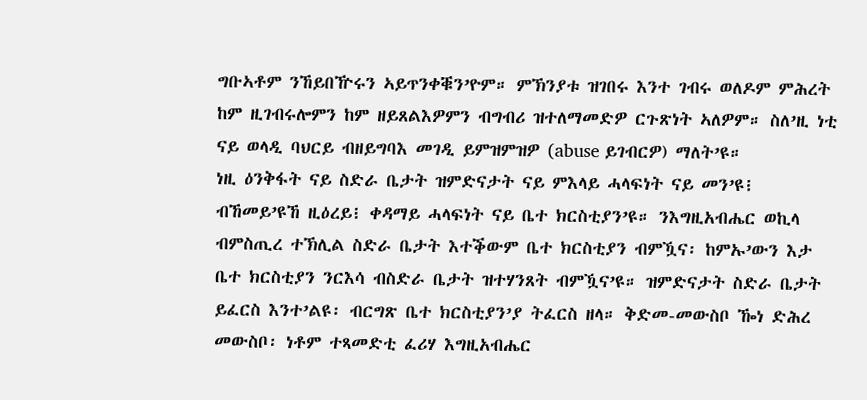ግቡኣቶም ንኸይበዅሩን ኣይጥንቀቑን’ዮም። ምኽንያቱ ዝገበሩ እንተ ገብሩ ወለዶም ምሕረት ከም ዚገብሩሎምን ከም ዘይጸልእዎምን ብግብሪ ዝተለማመድዎ ርጉጽነት ኣለዎም። ስለ’ዚ ነቲ ናይ ወላዲ ባህርይ ብዘይግባእ መገዲ ይምዝምዝዎ (abuse ይገብርዎ) ማለት’ዩ።
ነዚ ዕንቅፋት ናይ ስድራ ቤታት ዝምድናታት ናይ ምእላይ ሓላፍነት ናይ መን’ዩ፧ ብኸመይ’ዩኸ ዚዕረይ፧ ቀዳማይ ሓላፍነት ናይ ቤተ ክርስቲያን’ዩ። ንእግዚአብሔር ወኪላ ብምስጢረ ተኽሊል ስድራ ቤታት እተቕውም ቤተ ክርስቲያን ብምዃና፡ ከምኡ’ውን እታ ቤተ ክርስቲያን ንርእሳ ብስድራ ቤታት ዝተሃንጸት ብምዃና’ዩ። ዝምድናታት ስድራ ቤታት ይፈርስ እንተ’ልዩ፡ ብርግጽ ቤተ ክርስቲያን’ያ ትፈርስ ዘላ። ቅድመ-መውስቦ ዀነ ድሕረ መውስቦ፡ ነቶም ተጻመድቲ ፈሪሃ እግዚአብሔር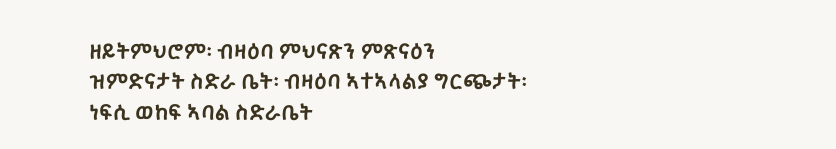ዘይትምህሮም፡ ብዛዕባ ምህናጽን ምጽናዕን ዝምድናታት ስድራ ቤት፡ ብዛዕባ ኣተኣላልያ ግርጭታት፡ ነፍሲ ወከፍ ኣባል ስድራቤት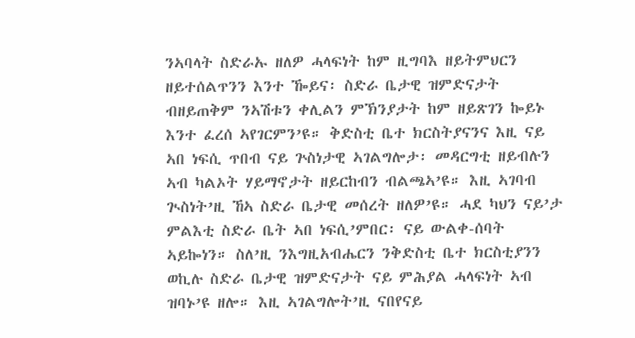ንኣባላት ስድራኡ ዘለዎ ሓላፍነት ከም ዚግባእ ዘይትምህርን ዘይተሰልጥንን እንተ ዀይና፡ ስድራ ቤታዊ ዝምድናታት ብዘይጠቅም ንኣሽቱን ቀሊልን ምኽንያታት ከም ዘይጽገን ኰይኑ እንተ ፈረሰ ኣየገርምን’ዩ። ቅድስቲ ቤተ ክርስትያናንና እዚ ናይ ኣበ ነፍሲ ጥበብ ናይ ጕስነታዊ ኣገልግሎታ፡ መዳርግቲ ዘይብሉን ኣብ ካልኦት ሃይማኖታት ዘይርከብን ብልጫኣ’ዩ። እዚ ኣገባብ ጒስነት’ዚ ኸኣ ስድራ ቤታዊ መሰረት ዘለዎ’ዩ። ሓደ ካህን ናይ’ታ ምልእቲ ስድራ ቤት ኣበ ነፍሲ’ምበር፡ ናይ ውልቀ-ሰባት ኣይኰነን። ስለ’ዚ ንእግዚአብሔርን ንቅድስቲ ቤተ ክርስቲያንን ወኪሉ ስድራ ቤታዊ ዝምድናታት ናይ ምሕያል ሓላፍነት ኣብ ዝባኑ’ዩ ዘሎ። እዚ ኣገልግሎት’ዚ ናበየናይ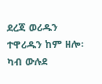ደረጃ ወሪዱን ተዋሪዱን ከም ዘሎ፡ ካብ ውሉደ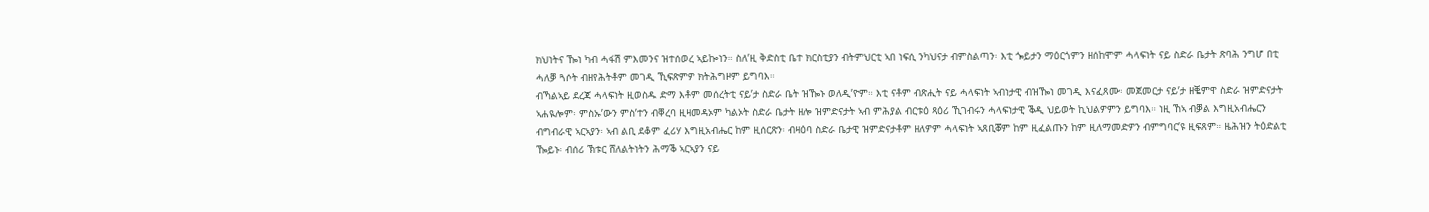ክህነትና ዀነ ካብ ሓፋሽ ምእመንና ዝተሰወረ ኣይኰነን። ስለ’ዚ ቅድስቲ ቤተ ክርስቲያን ብትምህርቲ ኣበ ነፍሲ ንካህናታ ብምስልጣን፡ እቲ ጐይታን ማዕርጎምን ዘሰከሞም ሓላፍነት ናይ ስድራ ቤታት ጽባሕ ንግሆ በቲ ሓለቓ ጓሶት ብዘየሕትቶም መገዲ ኺፍጽምዎ ክትሕግዞም ይግባእ።
ብኻልኣይ ደረጃ ሓላፍነት ዚወስዱ ድማ እቶም መሰረትቲ ናይ’ታ ስድራ ቤት ዝዀኑ ወለዲ’ዮም። እቲ ናቶም ብጽሒት ናይ ሓላፍነት ኣብነታዊ ብዝዀነ መገዲ እናፈጸሙ፡ መጀመርታ ናይ’ታ ዘቘምዋ ስድራ ዝምድናታት ኣሐዪሎም፡ ምስኡ’ውን ምስ’ተን ብቐረባ ዚዛመዳኦም ካልኦት ስድራ ቤታት ዘሎ ዝምድናታት ኣብ ምሕያል ብርቱዕ ጻዕሪ ኺገብሩን ሓላፍነታዊ ቕዲ ህይወት ኪህልዎምን ይግባእ። ነዚ ኸኣ ብቓል እግዚአብሔርን ብግብራዊ ኣርኣያን፡ ኣብ ልቢ ደቆም ፈሪሃ እግዚአብሔር ከም ዚሰርጽን፡ ብዛዕባ ስድራ ቤታዊ ዝምድናታቶም ዘለዎም ሓላፍነት ኣጸቢቖም ከም ዚፈልጡን ከም ዚለማመድዎን ብምግባር’ዩ ዚፍጸም። ዜሕዝን ትዕድልቲ ዀይኑ፡ ብሰሪ ኽቱር ሸለልትነትን ሕማቕ ኣርኣያን ናይ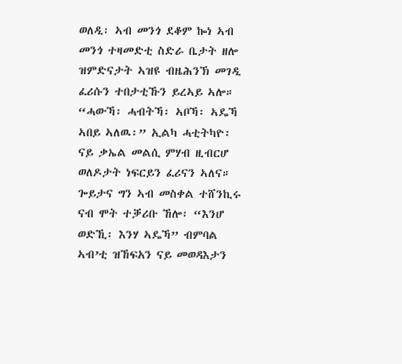ወለዲ፡ ኣብ መንጎ ደቆም ኰነ ኣብ መንጎ ተዛመድቲ ስድራ ቤታት ዘሎ ዝምድናታት ኣዝዩ ብዜሕንኽ መገዲ ፈሪሱን ተበታቲኹን ይረኣይ ኣሎ። “ሓውኻ፡ ሓብትኻ፡ ኣቦኻ፡ ኣዴኻ ኣበይ ኣለዉ፡” ኢልካ ሓቲትካዮ፡ ናይ ቃኤል መልሲ ምሃብ ዚብርሆ ወለዶታት ነፍርይን ፈሪናን ኣለና። ጐይታና ግን ኣብ መስቀል ተሸንኪሩ ናብ ሞት ተቓሪቡ ኸሎ፡ “እንሆ ወድኺ፡ እንሃ ኣዴኻ” ብምባል ኣብ’ቲ ዝኸፍአን ናይ መወዳእታን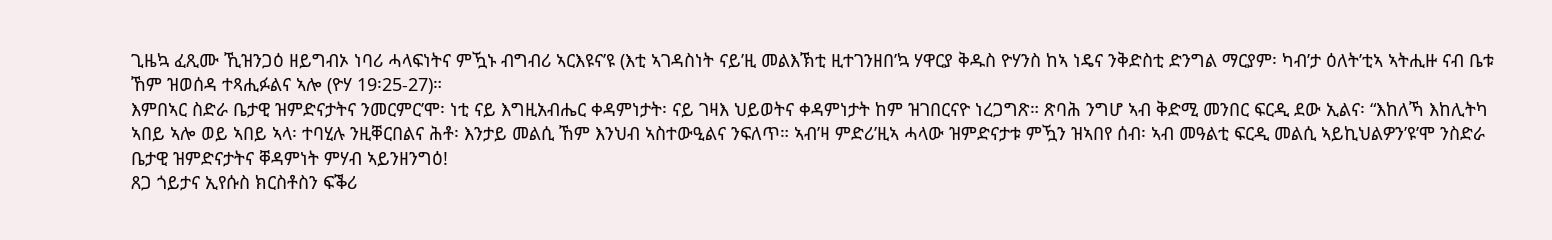ጊዜኳ ፈጺሙ ኺዝንጋዕ ዘይግብኦ ነባሪ ሓላፍነትና ምዃኑ ብግብሪ ኣርእዩና’ዩ (እቲ ኣገዳስነት ናይ’ዚ መልእኽቲ ዚተገንዘበ’ኳ ሃዋርያ ቅዱስ ዮሃንስ ከኣ ነዴና ንቅድስቲ ድንግል ማርያም፡ ካብ’ታ ዕለት’ቲኣ ኣትሒዙ ናብ ቤቱ ኸም ዝወሰዳ ተጻሒፉልና ኣሎ (ዮሃ 19፡25-27)።
እምበኣር ስድራ ቤታዊ ዝምድናታትና ንመርምር’ሞ፡ ነቲ ናይ እግዚአብሔር ቀዳምነታት፡ ናይ ገዛእ ህይወትና ቀዳምነታት ከም ዝገበርናዮ ነረጋግጽ። ጽባሕ ንግሆ ኣብ ቅድሚ መንበር ፍርዲ ደው ኢልና፡ “እከለኻ እከሊትካ ኣበይ ኣሎ ወይ ኣበይ ኣላ፡ ተባሂሉ ንዚቐርበልና ሕቶ፡ እንታይ መልሲ ኸም እንህብ ኣስተውዒልና ንፍለጥ። ኣብ’ዛ ምድሪ’ዚኣ ሓላው ዝምድናታቱ ምዃን ዝኣበየ ሰብ፡ ኣብ መዓልቲ ፍርዲ መልሲ ኣይኪህልዎን’ዩ’ሞ ንስድራ ቤታዊ ዝምድናታትና ቐዳምነት ምሃብ ኣይንዘንግዕ!
ጸጋ ጎይታና ኢየሱስ ክርስቶስን ፍቕሪ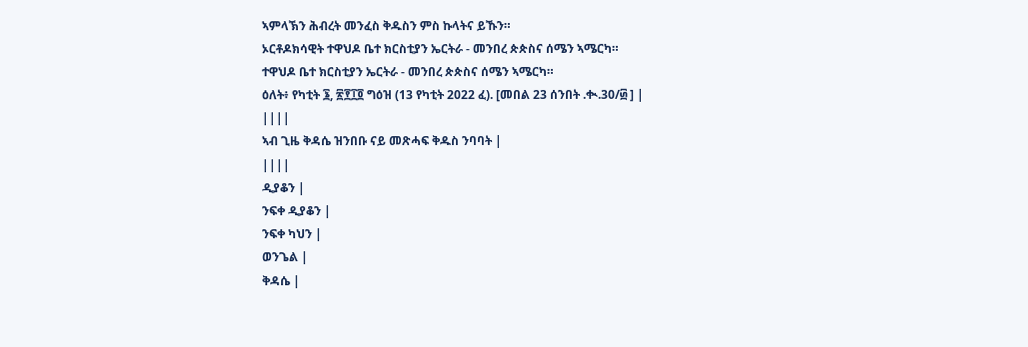ኣምላኽን ሕብረት መንፈስ ቅዱስን ምስ ኩላትና ይኹን።
ኦርቶዶክሳዊት ተዋህዶ ቤተ ክርስቲያን ኤርትራ - መንበረ ጵጵስና ሰሜን ኣሜርካ።
ተዋህዶ ቤተ ክርስቲያን ኤርትራ - መንበረ ጵጵስና ሰሜን ኣሜርካ።
ዕለት፥ የካቲት ፮, ፳፻፲፬ ግዕዝ (13 የካቲት 2022 ፈ). [መበል 23 ሰንበት .ቊ.30/፴ ] |
||||
ኣብ ጊዜ ቅዳሴ ዝንበቡ ናይ መጽሓፍ ቅዱስ ንባባት |
||||
ዲያቆን |
ንፍቀ ዲያቆን |
ንፍቀ ካህን |
ወንጌል |
ቅዳሴ |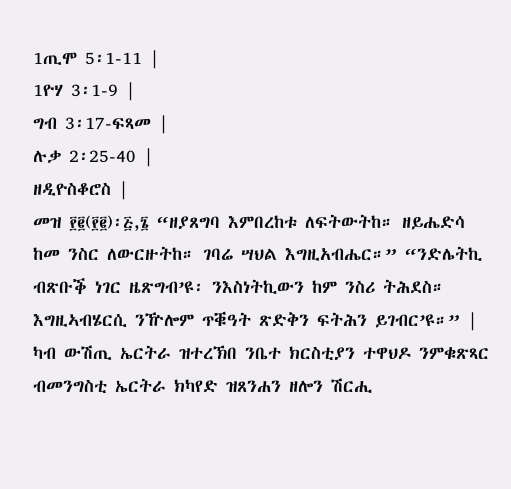1ጢሞ 5፡1-11 |
1ዮሃ 3፡1-9 |
ግብ 3፡17-ፍጻመ |
ሉቃ 2፡25-40 |
ዘዲዮስቆሮስ |
መዝ ፻፪(፻፪)፡፭,፮ “ዘያጸግባ እምበረከቱ ለፍትውትከ። ዘይሔድሳ ከመ ንስር ለውርዙትከ። ገባሬ ሣህል እግዚአብሔር።” “ንድሌትኪ ብጽቡቕ ነገር ዜጽግብ’ዩ፡ ንእስነትኪውን ከም ንስሪ ትሕደስ። እግዚኣብሄርሲ ንዅሎም ጥቑዓት ጽድቅን ፍትሕን ይገብር’ዩ።” |
ካብ ውሽጢ ኤርትራ ዝተረኽበ ንቤተ ክርስቲያን ተዋህዶ ንምቁጽጻር ብመንግስቲ ኤርትራ ክካየድ ዝጸንሐን ዘሎን ሽርሒ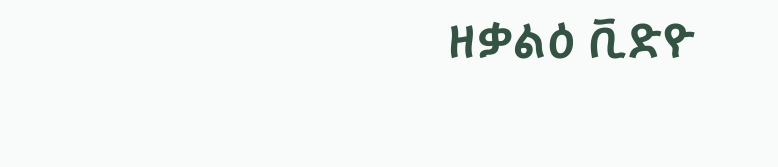ዘቃልዕ ቪድዮ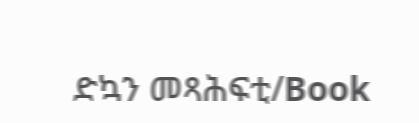ድኳን መጻሕፍቲ/Book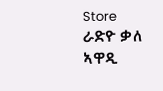Store
ራድዮ ቃለ ኣዋዲ